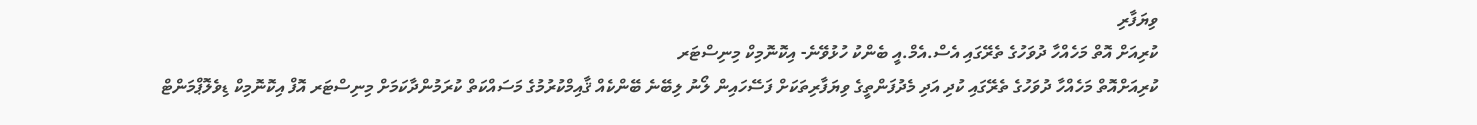ވިޔަފާރި
ކުރިއަށް އޮތް މަހެއްހާ ދުވަހުގެ ތެރޭގައި އެސް.އެމް.އީ ބެންކު ހުޅުވޭނެ- އިކޮނޮމިކް މިނިސްޓަރ
ކުރިއަށްއޮތް މަހެއްހާ ދުވަހުގެ ތެރޭގައި ކުދި އަދި މެދުފަންތީގެ ވިޔަފާރިތަކަށް ފަސޭހައިން ލޯނު ލިބޭނެ ބޭންކެއް ޤާއިމްކުރުމުގެ މަސައްކަތް ކުރަމުންދާކަމަށް މިނިސްޓަރ އޮފް އިކޮނޮމިކް ޑިވެލޮޕްމަންޓް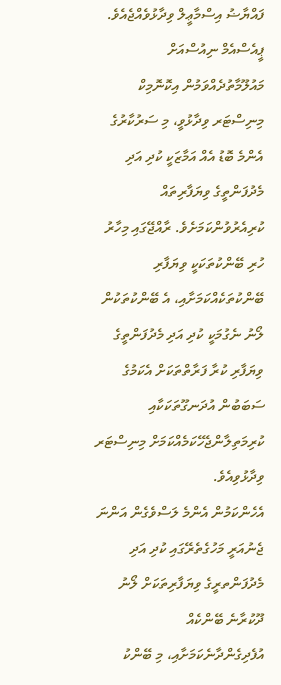ފައްޔާޟު އިސްމާޢީލް ވިދާޅުވެއްޖެއެވެ.
ޕީއެސްއެމް ނިއުސްއަށް މައުލޫމާތުދެއްވަމުން އިކޮނޮމިކް މިނިސްޓަރ ވިދާޅުވީ، މި ސަރުކާރުގެ އެންމެ ބޮޑު އެއް އަމާޒަކީ ކުދި އަދި މެދުފަންތީގެ ވިޔަފާރިތައް ކުރިއެރުވުންކަމަށެވެ. ރާއްޖޭގައި މިހާރު ހުރި ބޭންކުތަކަކީ ވިޔަފާރި ބޭންކުތަކެއްކަމަށާއި، އެ ބޭންކުތަކުން ލޯނު ނެގުމަކީ ކުދި އަދި މެދުފަންތީގެ ވިޔަފާރި ކުރާ ފަރާތްތަކަށް އެކަމުގެ ސަބަބުން އުދަނގޫތަކަކާއި ކުރިމަތިލާންޖެހޭކަމެއްކަމަށް މިނިސްޓަރ ވިދާޅުވިއެވެ.
އެހެންކަމުން އެންމެ ލަސްވެގެން އަންނަ ޖެނުއަރީ މަހުގެތެރޭގައި ކުދި އަދި މެދުފަންތރީގެ ވިޔަފާރިތަކަށް ލޯނު ދޫކުރާނެ ބޭންކެއް އުފެދިގެންދާނެކަމަށާއި، މި ބޭންކު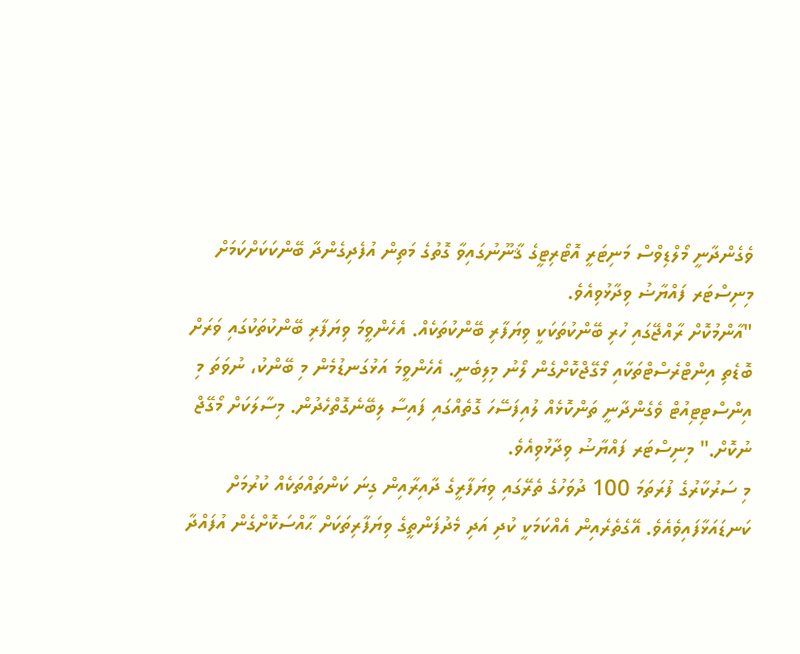ވެގެންދާނީ މޯލްޑިވްސް މަނިޓަރީ އޮޓޯރިޓީގެ ޤާނޫނުގައިވާ ގޮތުގެ މަތިން އުފެދިގެންދާ ބޭންކަކަށްކަމަށް މިނިސްޓަރ ފައްޔާޟު ވިދާޅުވިއެވެ.
"އާންމުކޮށް ރާއްޖޭގައި ހުރި ބޭންކުތަކަކީ ވިޔަފާރި ބޭންކުތަކެއް. އެހެންވީމަ ވިޔަފާރި ބޭންކުތަކުގައި ވަރަށް ބޮޑެތި އިންޓްރެސްޓްތަކާއި މޯގޭޖްކޮށްގެން ލޯނު މިލިބެނީ. އެހެންވީމަ އަޅުގަނޑުމެން މި ބޭންކު، ނުވަތަ މި އިންސްޓިޓިއުޓް ވެގެންދާނީ ތަންކޮޅެއް ލުއިފަސޭހަ ގޮތެއްގައި ފައިސާ ލިބޭނެގޮތްހެދުން. މިސާލަކަށް މޯގޭޖް ނުކޮށް." މިނިސްޓަރ ފައްޔާޟު ވިދާޅުވިއެވެ.
މި ސަރުކާރުގެ ފުރަތަމަ 100 ދުވަހުގެ ތެރޭގައި ވިޔަފާރީގެ ދާއިރާއިން ގިނަ ކަންތައްތަކެއް ކުރުމަށް ކަނޑައަޅާފައިވެއެވެ. އޭގެތެރެއިން އެއްކަމަކީ ކުދި އަދި މެދުފަންތީގެ ވިޔަފާރިތަކަށް ޙާއްސަކޮށްގެން އުފައްދާ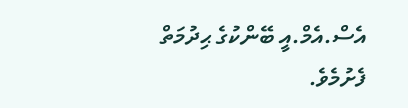އެސް.އެމް.އީ ބޭންކުގެ ޙިދުމަތް ފެށުމެވެ.